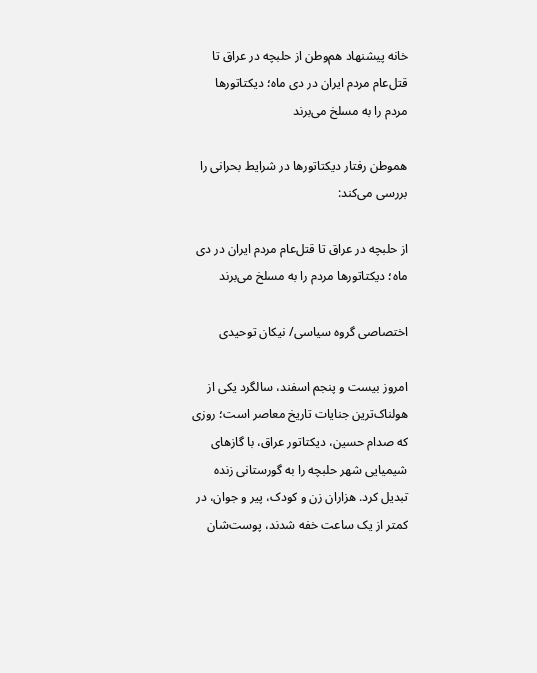خانه پیشنهاد هم‌وطن از حلبچه در عراق تا قتل‌عام مردم ایران در دی ماه؛ دیکتاتورها مردم را به مسلخ می‌برند

هموطن رفتار دیکتاتورها در شرایط بحرانی را بررسی می‌کند:

از حلبچه در عراق تا قتل‌عام مردم ایران در دی ماه؛ دیکتاتورها مردم را به مسلخ می‌برند

اختصاصی گروه سیاسی/ نیکان توحیدی

امروز بیست و پنجم اسفند، سالگرد یکی از هولناک‌ترین جنایات تاریخ معاصر است؛ روزی که صدام حسین، دیکتاتور عراق، با گازهای شیمیایی شهر حلبچه را به گورستانی زنده تبدیل کرد. هزاران زن و کودک، پیر و جوان، در کمتر از یک ساعت خفه شدند، پوست‌شان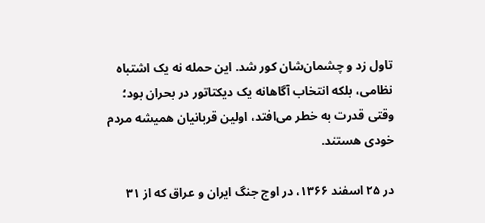تاول زد و چشمان‌شان کور شد. این حمله نه یک اشتباه نظامی، بلکه انتخاب آگاهانه یک دیکتاتور در بحران بود؛ وقتی قدرت به خطر می‌افتد، اولین قربانیان همیشه مردم خودی هستند.

در ۲۵ اسفند ۱۳۶۶، در اوج جنگ ایران و عراق که از ۳۱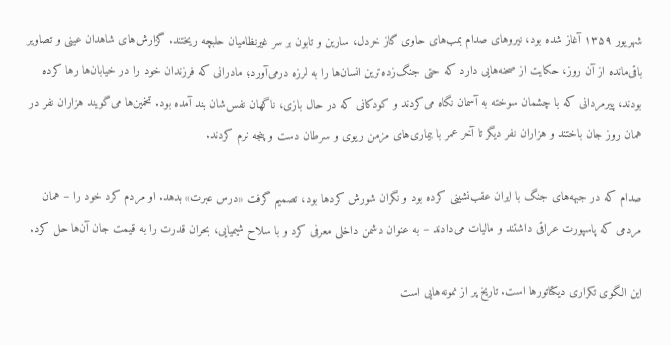شهریور ۱۳۵۹ آغاز شده بود، نیروهای صدام بمب‌های حاوی گاز خردل، سارین و تابون بر سر غیرنظامیان حلبچه ریختند. گزارش‌های شاهدان عینی و تصاویر باقی‌مانده از آن روز، حکایت از صحنه‌هایی دارد که حتی جنگ‌زده‌ترین انسان‌ها را به لرزه درمی‌آورد؛ مادرانی که فرزندان‌ خود را در خیابان‌ها رها کرده بودند، پیرمردانی که با چشمان سوخته به آسمان نگاه می‌کردند و کودکانی که در حال بازی، ناگهان نفس‌شان بند آمده بود. تخمین‌ها می‌گویند هزاران نفر در همان روز جان باختند و هزاران نفر دیگر تا آخر عمر با بیماری‌های مزمن ریوی و سرطان دست و پنجه نرم کردند.

صدام که در جبهه‌های جنگ با ایران عقب‌نشینی کرده بود و نگران شورش کردها بود، تصمیم گرفت «درس عبرت» بدهد. او مردم کرد خود را – همان مردمی که پاسپورت عراقی داشتند و مالیات می‌دادند – به عنوان دشمن داخلی معرفی کرد و با سلاح شیمیایی، بحران قدرت را به قیمت جان آن‌ها حل کرد.

این الگوی تکراری دیکتاتورها است. تاریخ پر از نمونه‌هایی است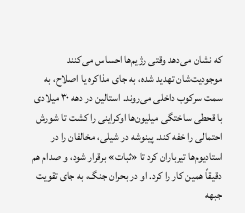که نشان می‌دهد وقتی رژیم‌ها احساس می‌کنند موجودیت‌شان تهدید شده، به جای مذاکره یا اصلاح، به سمت سرکوب داخلی می‌روند. استالین در دهه ۳۰ میلادی با قحطی ساختگی میلیون‌ها اوکراینی را کشت تا شورش احتمالی را خفه کند. پینوشه در شیلی، مخالفان را در استادیوم‌ها تیرباران کرد تا «ثبات» برقرار شود، و صدام هم دقیقاً همین کار را کرد. او در بحران جنگ، به جای تقویت جبهه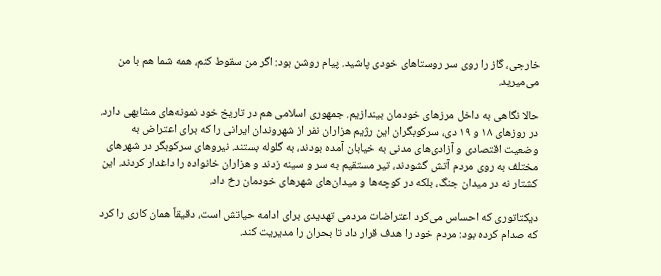خارجی، گاز را روی سر روستاهای خودی پاشید. پیام روشن بود: اگر من سقوط کنم، همه شما هم با من می‌میرید.

حالا نگاهی به داخل مرزهای خودمان بیندازیم. جمهوری اسلامی هم در تاریخ خود نمونه‌های مشابهی دارد. در روزهای ۱۸ و ۱۹ دی، سرکوبگران این رژیم هزاران نفر از شهروندان ایرانی را که برای اعتراض به وضعیت اقتصادی و آزادی‌های مدنی به خیابان آمده بودند، به گلوله بستند. نیروهای سرکوبگر در شهرهای مختلف به روی مردم آتش گشودند، تیر مستقیم به سر و سینه زدند و هزاران خانواده را داغدار کردند. این کشتار نه در میدان جنگ، بلکه در کوچه‌ها و میدان‌های شهرهای خودمان رخ داد.

دیکتاتوری که احساس می‌کرد اعتراضات مردمی تهدیدی برای ادامه حیاتش است، دقیقاً همان کاری را کرد که صدام کرده بود: مردم خود را هدف قرار داد تا بحران را مدیریت کند.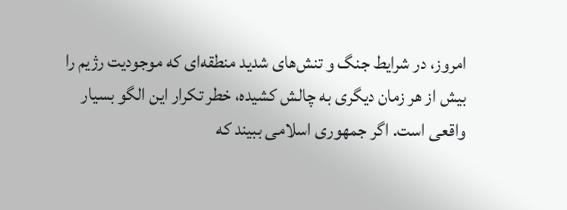امروز، در شرایط جنگ و تنش‌های شدید منطقه‌ای که موجودیت رژیم را بیش از هر زمان دیگری به چالش کشیده، خطر تکرار این الگو بسیار واقعی است. اگر جمهوری اسلامی ببیند که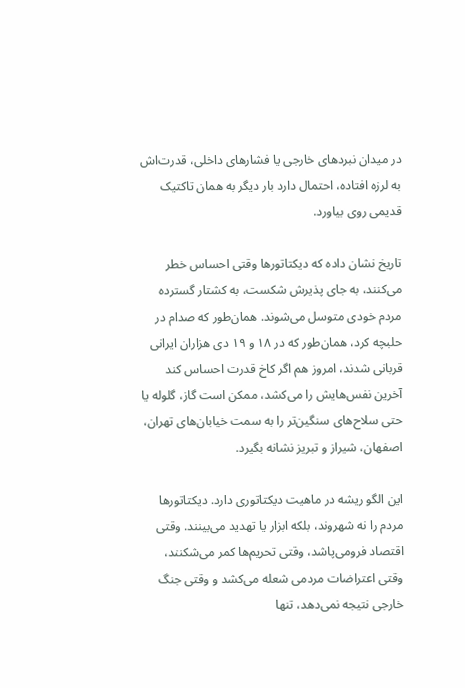در میدان نبردهای خارجی یا فشارهای داخلی، قدرت‌اش به لرزه افتاده، احتمال دارد بار دیگر به همان تاکتیک قدیمی روی بیاورد.

تاریخ نشان داده که دیکتاتورها وقتی احساس خطر می‌کنند، به جای پذیرش شکست، به کشتار گسترده مردم خودی متوسل می‌شوند. همان‌طور که صدام در حلبچه کرد، همان‌طور که در ۱۸ و ۱۹ دی هزاران ایرانی قربانی شدند، امروز هم اگر کاخ قدرت احساس کند آخرین نفس‌هایش را می‌کشد، ممکن است گاز، گلوله یا حتی سلاح‌های سنگین‌تر را به سمت خیابان‌های تهران، اصفهان، شیراز و تبریز نشانه بگیرد.

این الگو ریشه در ماهیت دیکتاتوری دارد. دیکتاتورها مردم را نه شهروند، بلکه ابزار یا تهدید می‌بینند. وقتی اقتصاد فرومی‌پاشد، وقتی تحریم‌ها کمر می‌شکنند، وقتی اعتراضات مردمی شعله می‌کشد و وقتی جنگ خارجی نتیجه نمی‌دهد، تنها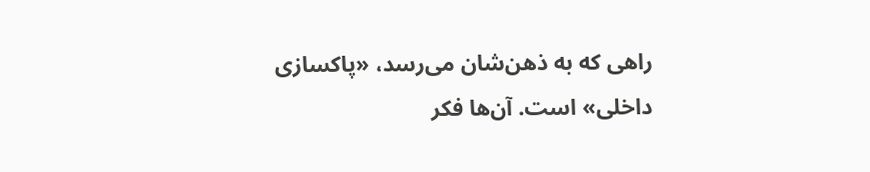راهی که به ذهن‌شان می‌رسد، «پاکسازی داخلی» است. آن‌ها فکر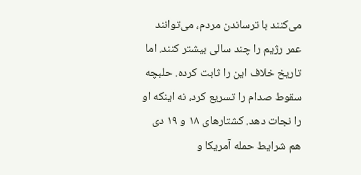می‌کنند با ترساندن مردم، می‌توانند عمر رژیم را چند سالی بیشتر کنند. اما تاریخ خلاف این را ثابت کرده. حلبچه سقوط صدام را تسریع کرد، نه اینکه او را نجات دهد. کشتارهای ۱۸ و ۱۹ دی هم شرایط حمله آمریکا و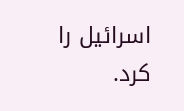اسرائیل را کرد.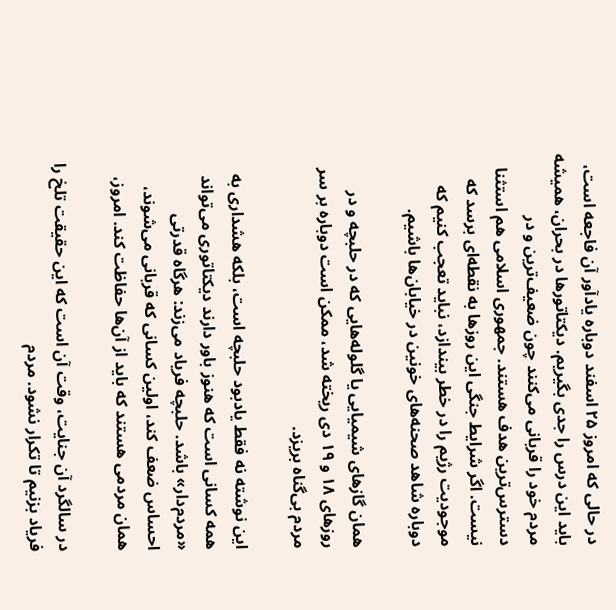در حالی که امروز ۲۵ اسفند دوباره یادآور آن فاجعه است، باید این درس را جدی بگیریم. دیکتاتورها در بحران، همیشه مردم خود را قربانی می‌کنند چون ضعیف‌ترین و در دسترس‌ترین هدف هستند. جمهوری اسلامی هم استثنا نیست. اگر شرایط جنگی این روزها به نقطه‌ای برسد که موجودیت رژیم را در خطر بیندازد، نباید تعجب کنیم که دوباره شاهد صحنه‌های خونین در خیابان‌ها باشیم.

همان گازهای شیمیایی یا گلوله‌هایی که در حلبچه و در روزهای ۱۸ و ۱۹ دی ریخته شد، ممکن است دوباره بر سر مردم بی‌گناه بریزد.

این نوشته نه فقط یادبود حلبچه است، بلکه هشداری به همه کسانی است که هنوز باور دارند دیکتاتوری می‌تواند «مردم‌دار» باشد. حلبچه فریاد می‌زند: هرگاه قدرتی احساس ضعف کند، اولین کسانی که قربانی می‌شوند، همان مردمی هستند که باید از آن‌ها حفاظت کند. امروز،

در سالگرد آن جنایت، وقت آن است که این حقیقت تلخ را فریاد بزنیم تا تکرار نشود. مردم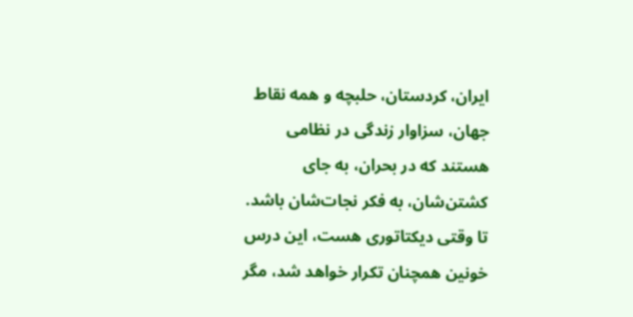ایران، کردستان، حلبچه و همه نقاط جهان، سزاوار زندگی در نظامی هستند که در بحران، به جای کشتن‌شان، به فکر نجات‌شان باشد. تا وقتی دیکتاتوری هست، این درس خونین همچنان تکرار خواهد شد، مگر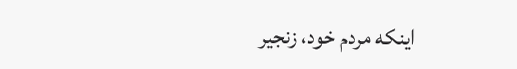اینکه مردم خود، زنجیر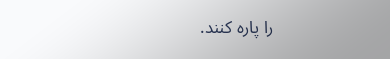را پاره کنند.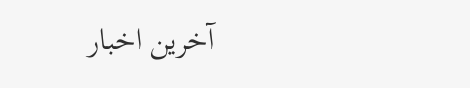آخرین اخبار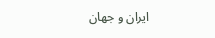ایران و جهان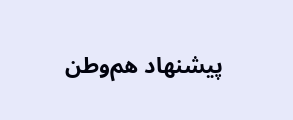پیشنهاد هم‌وطن